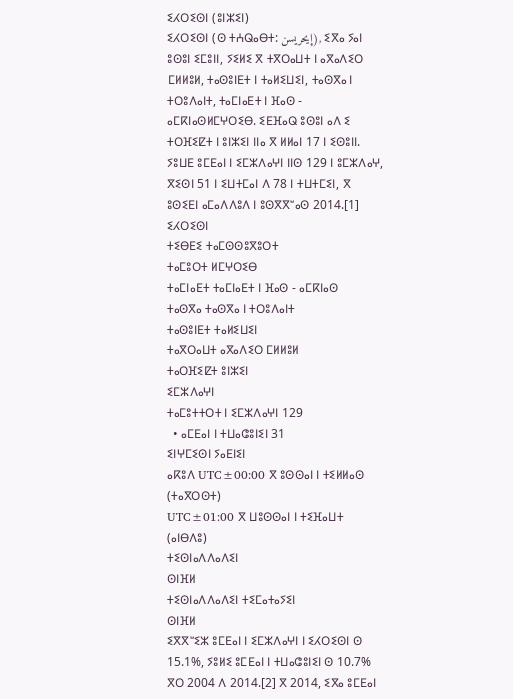ⵉⵃⵔⵉⵙⵏ (ⵓⵏⵣⵉⵏ)
ⵉⵃⵔⵉⵙⵏ (ⵙ ⵜⵄⵕⴰⴱⵜ: إيحريسن), ⵉⴳⴰ ⵢⴰⵏ ⵓⵙⵓⵏ ⵉⵎⵓⵏⵏ, ⵢⵉⵍⵉ ⴳ ⵜⴳⵔⴰⵡⵜ ⵏ ⴰⴳⴰⴷⵉⵔ ⵎⵍⵍⵓⵍ, ⵜⴰⵙⵓⵏⴹⵜ ⵏ ⵜⴰⵍⵉⵡⵉⵏ, ⵜⴰⵙⴳⴰ ⵏ ⵜⵔⵓⴷⴰⵏⵜ, ⵜⴰⵎⵏⴰⴹⵜ ⵏ ⴼⴰⵙ - ⴰⵎⴽⵏⴰⵙⵍⵎⵖⵔⵉⴱ. ⵉⴹⴼⴰⵕ ⵓⵙⵓⵏ ⴰⴷ ⵉ ⵜⵔⴼⵉⵇⵜ ⵏ ⵓⵏⵣⵉⵏ ⵏⵏⴰ ⴳ ⵍⵍⴰⵏ 17 ⵏ ⵉⵙⵓⵏⵏ. ⵢⵓⵡⴹ ⵓⵎⴹⴰⵏ ⵏ ⵉⵎⵣⴷⴰⵖⵏ ⵏⵏⵙ 129 ⵏ ⵓⵎⵣⴷⴰⵖ, ⴳⵉⵙⵏ 51 ⵏ ⵉⵡⵜⵎⴰⵏ ⴷ 78 ⵏ ⵜⵡⵜⵎⵉⵏ, ⴳ ⵓⵙⵉⴹⵏ ⴰⵎⴰⴷⴷⵓⴷ ⵏ ⵓⵙⴳⴳⵯⴰⵙ 2014.[1]
ⵉⵃⵔⵉⵙⵏ
ⵜⵉⴱⴹⵉ ⵜⴰⵎⵙⵙⵓⴳⵓⵔⵜ
ⵜⴰⵎⵓⵔⵜ ⵍⵎⵖⵔⵉⴱ
ⵜⴰⵎⵏⴰⴹⵜ ⵜⴰⵎⵏⴰⴹⵜ ⵏ ⴼⴰⵙ - ⴰⵎⴽⵏⴰⵙ
ⵜⴰⵙⴳⴰ ⵜⴰⵙⴳⴰ ⵏ ⵜⵔⵓⴷⴰⵏⵜ
ⵜⴰⵙⵓⵏⴹⵜ ⵜⴰⵍⵉⵡⵉⵏ
ⵜⴰⴳⵔⴰⵡⵜ ⴰⴳⴰⴷⵉⵔ ⵎⵍⵍⵓⵍ
ⵜⴰⵔⴼⵉⵇⵜ ⵓⵏⵣⵉⵏ
ⵉⵎⵣⴷⴰⵖⵏ
ⵜⴰⵎⵓⵜⵜⵔⵜ ⵏ ⵉⵎⵣⴷⴰⵖⵏ 129
  • ⴰⵎⴹⴰⵏ ⵏ ⵜⵡⴰⵛⵓⵏⵉⵏ 31
ⵉⵏⵖⵎⵉⵙⵏ ⵢⴰⴹⵏⵉⵏ
ⴰⴽⵓⴷ UTC±00:00 ⴳ ⵓⵙⵙⴰⵏ ⵏ ⵜⵉⵍⵍⴰⵙ (ⵜⴰⴳⵔⵙⵜ)
UTC±01:00 ⴳ ⵡⵓⵙⵙⴰⵏ ⵏ ⵜⵉⴼⴰⵡⵜ (ⴰⵏⴱⴷⵓ)
ⵜⵉⵙⵏⴰⴷⴷⴰⴷⵉⵏ
ⵙⵏⴼⵍ
ⵜⵉⵙⵏⴰⴷⴷⴰⴷⵉⵏ ⵜⵉⵎⴰⵜⴰⵢⵉⵏ
ⵙⵏⴼⵍ
ⵉⴳⴳⵯⵉⵣ ⵓⵎⴹⴰⵏ ⵏ ⵉⵎⵣⴷⴰⵖⵏ ⵏ ⵉⵃⵔⵉⵙⵏ ⵙ 15.1%, ⵢⵓⵍⵉ ⵓⵎⴹⴰⵏ ⵏ ⵜⵡⴰⵛⵓⵏⵉⵏ ⵙ 10.7% ⴳⵔ 2004 ⴷ 2014.[2] ⴳ 2014, ⵉⴳⴰ ⵓⵎⴹⴰⵏ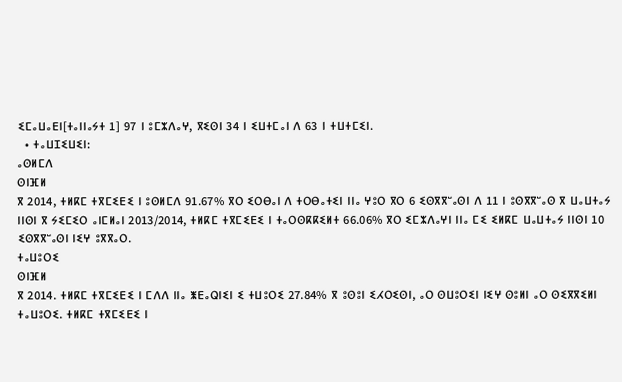ⵉⵎⴰⵡⴰⴹⵏ[ⵜⴰⵏⵏⴰⵢⵜ 1] 97 ⵏ ⵓⵎⵣⴷⴰⵖ, ⴳⵉⵙⵏ 34 ⵏ ⵉⵡⵜⵎⴰⵏ ⴷ 63 ⵏ ⵜⵡⵜⵎⵉⵏ.
  • ⵜⴰⵡⵊⵉⵡⵉⵏ:
ⴰⵙⵍⵎⴷ
ⵙⵏⴼⵍ
ⴳ 2014, ⵜⵍⴽⵎ ⵜⴳⵎⵉⴹⵉ ⵏ ⵓⵙⵍⵎⴷ 91.67% ⴳⵔ ⵉⵔⴱⴰⵏ ⴷ ⵜⵔⴱⴰⵜⵉⵏ ⵏⵏⴰ ⵖⵓⵔ ⴳⵔ 6 ⵉⵙⴳⴳⵯⴰⵙⵏ ⴷ 11 ⵏ ⵓⵙⴳⴳⵯⴰⵙ ⴳ ⵡⴰⵡⵜⴰⵢ ⵏⵏⵙⵏ ⴳ ⵢⵉⵎⵉⵔ ⴰⵏⵎⵍⴰⵏ 2013/2014, ⵜⵍⴽⵎ ⵜⴳⵎⵉⴹⵉ ⵏ ⵜⴰⵔⵙⴽⴽⵉⵍⵜ 66.06% ⴳⵔ ⵉⵎⵣⴷⴰⵖⵏ ⵏⵏⴰ ⵎⵉ ⵉⵍⴽⵎ ⵡⴰⵡⵜⴰⵢ ⵏⵏⵙⵏ 10 ⵉⵙⴳⴳⵯⴰⵙⵏ ⵏⵉⵖ ⵓⴳⴳⴰⵔ.
ⵜⴰⵡⵓⵔⵉ
ⵙⵏⴼⵍ
ⴳ 2014. ⵜⵍⴽⵎ ⵜⴳⵎⵉⴹⵉ ⵏ ⵎⴷⴷ ⵏⵏⴰ ⵥⴹⴰⵕⵏⵉⵏ ⵉ ⵜⵡⵓⵔⵉ 27.84% ⴳ ⵓⵙⵓⵏ ⵉⵃⵔⵉⵙⵏ, ⴰⵔ ⵙⵡⵓⵔⵉⵏ ⵏⵉⵖ ⵙⵓⵍⵏ ⴰⵔ ⵙⵉⴳⴳⵉⵍⵏ ⵜⴰⵡⵓⵔⵉ. ⵜⵍⴽⵎ ⵜⴳⵎⵉⴹⵉ ⵏ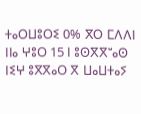ⵜⴰⵔⵡⵓⵔⵉ 0% ⴳⵔ ⵎⴷⴷⵏ ⵏⵏⴰ ⵖⵓⵔ 15 ⵏ ⵓⵙⴳⴳⵯⴰⵙ ⵏⵉⵖ ⵓⴳⴳⴰⵔ ⴳ ⵡⴰⵡⵜⴰⵢ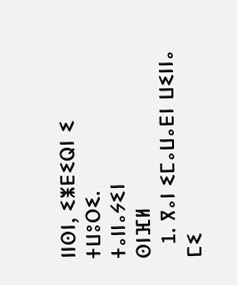ⵏⵏⵙⵏ, ⵉⵥⴹⵉⵕⵏ ⵉ ⵜⵡⵓⵔⵉ.
ⵜⴰⵏⵏⴰⵢⵉⵏ
ⵙⵏⴼⵍ
  1. ⴳⴰⵏ ⵉⵎⴰⵡⴰⴹⵏ ⵡⵉⵏⵏⴰ ⵎⵉ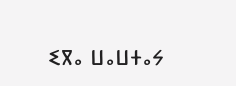ⵉⴳⴰ ⵡⴰⵡⵜⴰⵢ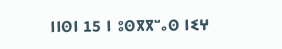ⵏⵏⵙⵏ 15 ⵏ ⵓⵙⴳⴳⵯⴰⵙ ⵏⵉⵖ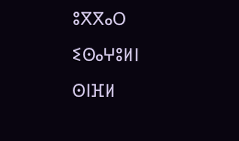ⵓⴳⴳⴰⵔ
ⵉⵙⴰⵖⵓⵍⵏ
ⵙⵏⴼⵍ